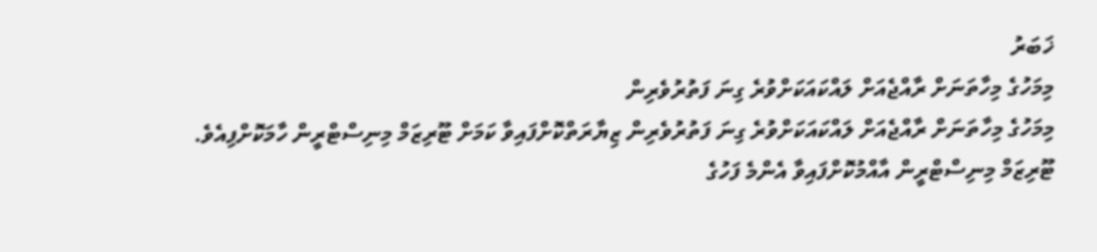ޚަބަރު
މިމަހުގެ މިހާތަނަށް ރާއްޖެއަށް ލައްކައަކަށްވުރެ ގިނަ ފަތުރުވެރިން
މިމަހުގެ މިހާތަނަށް ރާއްޖެއަށް ލައްކައަކަށްވުރެ ގިނަ ފަތުރުވެރިން ޒިޔާރަތްކޮށްފައިވާ ކަމަށް ޓޫރިޒަމް މިނިސްޓްރީން ހާމަކޮށްފިއެވެ.
ޓޫރިޒަމް މިނިސްޓްރީން އާއްމުކޮށްފައިވާ އެންމެ ފަހުގެ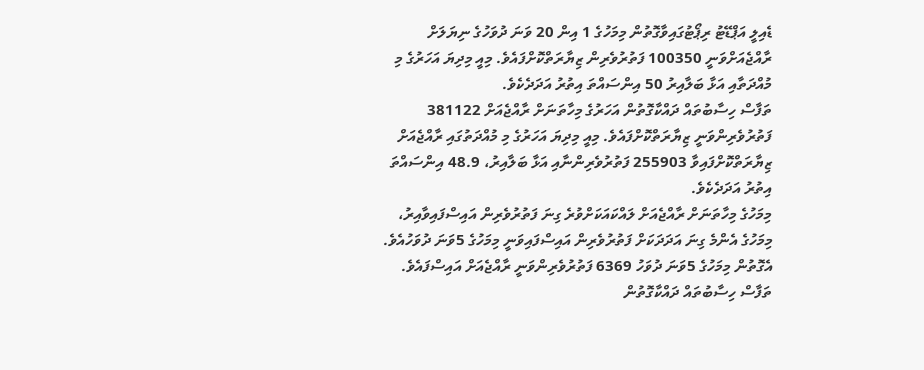ޑެއިލީ އަޕްޑޭޓު ރިޕޯޓުގައިވާގޮތުން މިމަހުގެ 1 އިން 20 ވަނަ ދުވަހުގެ ނިޔަލަށް ރާއްޖެއަށްވަނީ 100350 ފަތުރުވެރިން ޒިޔާރަތްކޮށްފައެވެ. މިއީ މިދިޔަ އަހަރުގެ މި މުއްދަތާއި އަޅާ ބަލާއިރު 50 އިންސައްތަ އިތުރު އަދަދެކެވެ.
ތަފާސް ހިސާބުތައް ދައްކާގޮތުން އަހަރުގެ މިހާތަނަށް ރާއްޖެއަށް 381122 ފަތުރުވެރިންވަނީ ޒިޔާރަތްކޮށްފައެވެ. މިއީ މިދިޔަ އަހަރުގެ މި މުއްދަތުގައި ރާއްޖެއަށް ޒިޔާރަތްކޮށްފައިވާ 255903 ފަތުރުވެރިންނާއި އަޅާ ބަލާއިރު، 48.9 އިންސައްތަ އިތުރު އަދަދެކެވެ.
މިމަހުގެ މިހާތަނަށް ރާއްޖެއަށް ލައްކައަކަށްވުރެ ގިނަ ފަތުރުވެރިން އައިސްފައިވާއިރު، މިމަހުގެ އެންމެ ގިނަ އަދަދަކަށް ފަތުރުވެރިން އައިސްފައިވަނީ މިމަހުގެ 5ވަނަ ދުވަހުއެވެ. އެގޮތުން މިމަހުގެ 5ވަނަ ދުވަހު 6369 ފަތުރުވެރިންވަނީ ރާއްޖެއަށް އައިސްފައެވެ.
ތަފާސް ހިސާބުތައް ދައްކާގޮތުން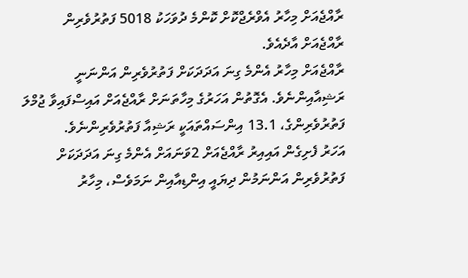ރާއްޖެއަށް މިހާރު އެވްރެޖްކޮށް ކޮންމެ ދުވަހަކު 5018 ފަތުރުވެރިން ރާއްޖެއަށް އާދެއެވެ.
ރާއްޖެއަށް މިހާރު އެންމެ ގިނަ އަދަދަކަށް ފަތުރުވެރިން އަންނަނީ ރަޝިއާއިންނެވެ. އެގޮތުން އަހަރުގެ މިހާތަނަށް ރާއްޖެއަށް އައިސްފައިވާ ޖުމްލަ ފަތުރުވެރިންގެ، 13.1 އިންސައްތައަކީ ރަޝިއާ ފަތުރުވެރިންނެވެ.
އަހަރު ފެށިގެން އައިއިރު ރާއްޖެއަށް 2ވަނައަށް އެންމެ ގިނަ އަދަދަކަށް ފަތުރުވެރިން އަންނަމުން ދިޔައީ އިންޑިއާއިން ނަމަވެސް، މިހާރު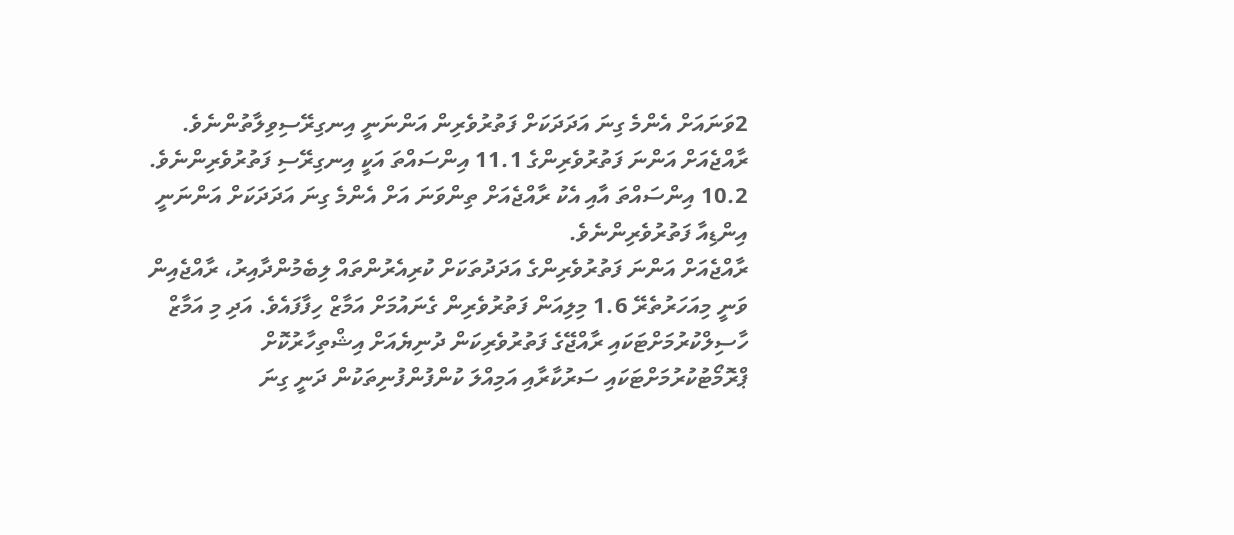2ވަނައަށް އެންމެ ގިނަ އަދަދަކަށް ފަތުރުވެރިން އަންނަނީ އިނގިރޭސިވިލާތުންނެވެ.
ރާއްޖެއަށް އަންނަ ފަތުރުވެރިންގެ 11.1 އިންސައްތަ އަކީ އިނގިރޭސި ފަތުރުވެރިންނެވެ. 10.2 އިންސައްތަ އާއި އެކު ރާއްޖެއަށް ތިންވަނަ އަށް އެންމެ ގިނަ އަދަދަކަށް އަންނަނީ އިންޑިއާ ފަތުރުވެރިންނެވެ.
ރާއްޖެއަށް އަންނަ ފަތުރުވެރިންގެ އަދަދުތަކަށް ކުރިއެރުންތައް ލިބެމުންދާއިރު، ރާއްޖެއިން ވަނީ މިއަހަރުތެރޭ 1.6 މިލިއަން ފަތުރުވެރިން ގެނައުމަށް އަމާޒް ހިފާފައެވެ. އަދި މި އަމާޒް ހާސިލްކުރުމަށްޓަކައި ރާއްޖޭގެ ފަތުރުވެރިކަން ދުނިޔެއަށް އިޝްތިހާރުކޮށް ޕްރޮމޯޓުކުރުމަށްޓަކައި ސަރުކާރާއި އަމިއްލަ ކުންފުންފުނިތަކުން ދަނީ ގިނަ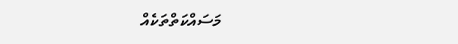މަސައްކަތްތަކެއް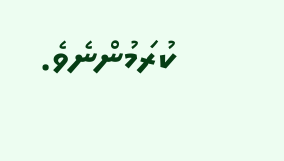ކުރަމުންނެވެ.